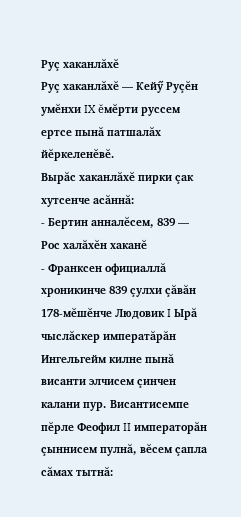Руç хаканлăхĕ
Руç хаканлăхĕ — Кейӳ Руçĕн умĕнхи IX ĕмĕрти руссем ертсе пынă патшалăх йĕркеленĕвĕ.
Вырăс хаканлăхĕ пирки çак хутсенче асăннă:
- Бертин анналĕсем, 839 — Рос халăхĕн хаканĕ
- Франксен официаллă хроникинче 839 çулхи çăвăн 178-мĕшĕнче Людовик I Ырă чыслăскер императăрăн Ингельгейм килне пынă висанти элчисем çинчен калани пур. Висантисемпе пĕрле Феофил II императорăн çыннисем пулнă, вĕсем çапла сăмах тытнă: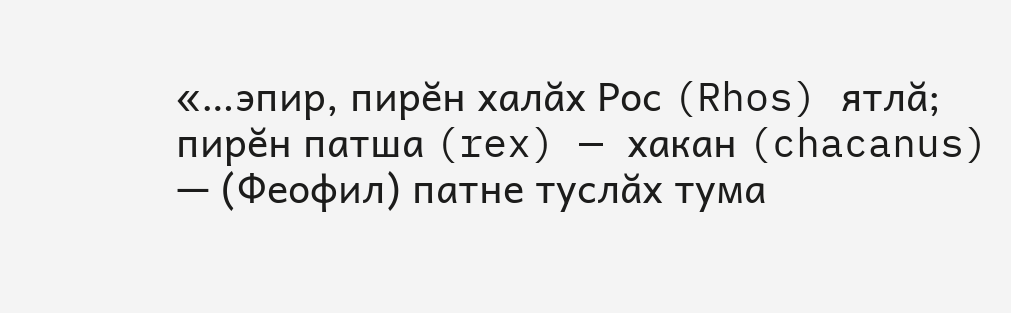«…эпир, пирĕн халăх Рос (Rhos) ятлă; пирĕн патша (rex) — хакан (chacanus) — (Феофил) патне туслăх тума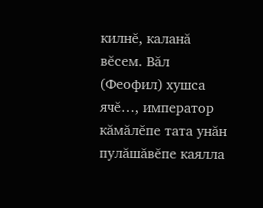килнĕ, каланă вĕсем. Вăл (Феофил) хушса ячĕ…, император кăмăлĕпе тата унăн пулăшăвĕпе каялла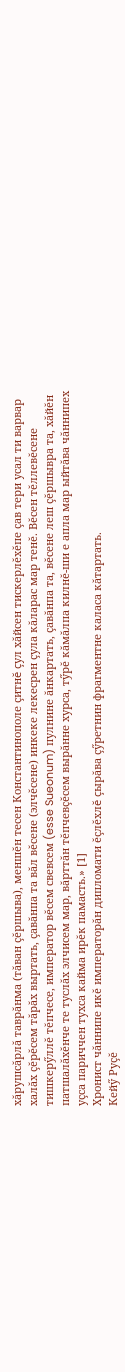хăрушсăрлă таврăнма (тăван çĕршыва), меншĕн тесен Константинополе çитнĕ çул хăйсен тискерлĕхĕпе çав тери усал ти варвар халăх çĕрĕсем тăрăх выртать, çавăнпа та вăл вĕсене (элчĕсене) инкеке лекесрен çула кăларас мар тенĕ. Вĕсен тĕллевĕсене тишкерӳллĕ тĕпчесе, император вĕсем свевсем (esse Sueonum) пулнине ăнкартать, çавăнпа та, вĕсене леш çĕршывра та, хăйĕн патшалăхĕнче те туслăх элчисем мар, вăрттăн тĕпчевçĕсем вырăнне хурса, тӳрĕ кăмăлпа килнĕ-ши е апла мар ыйтăва чăннипех уçса париччен тухса кайма ирĕк памасть.» [1]
Хронист чăннипе икĕ императорăн дипломати ĕçлĕхлĕ çырăва çӳретнин фрагментне каласа кăтартать.
Кейӳ Руçĕ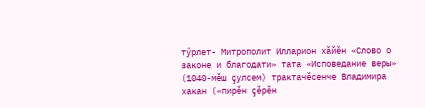тӳрлет- Митрополит Илларион хăйĕн «Слово о законе и благодати» тата «Исповедание веры» (1040-мĕш çулсем) трактачĕсенче Владимира хакан («пирĕн çĕрĕн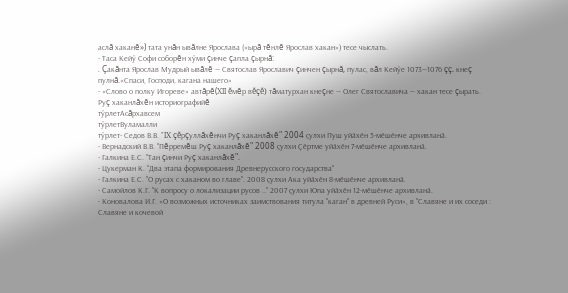аслă хаканĕ») тата унăн ывăлне Ярослава («ырă тĕнлĕ Ярослав хакан») тесе чыслать.
- Таса Кейӳ Софи соборĕн хӳми çинче çапла çырнă:
. Çакăнта Ярослав Мудрый ывăлĕ — Святослав Ярославич çинчен çырнă, пулас, вăл Кейӳе 1073—1076 çç. кнеç пулнă.«Спаси, Господи, кагана нашего»
- «Слово о полку Игореве» автăрĕ(XII ĕмĕр вĕçĕ) тăматурхан кнеçне — Олег Святославича — хакан тесе çырать.
Руç хаканлăхĕн историографийĕ
тӳрлетАсăрхавсем
тӳрлетВуламалли
тӳрлет- Седов В.В. "IX çĕрçуллăхĕнчи Руç хаканлăхĕ" 2004 ҫулхи Пуш уйӑхӗн 5-мӗшӗнче архивланӑ.
- Вернадский В.В. "Пĕрремĕш Руç хаканлăхĕ" 2008 ҫулхи Ҫӗртме уйӑхӗн 7-мӗшӗнче архивланӑ.
- Галкина Е.С. "Тан çинчи Руç хаканлăхĕ".
- Цукерман К. "Два этапа формирования Древнерусского государства"
- Галкина Е.С. "О русах с хаканом во главе". 2008 ҫулхи Ака уйӑхӗн 8-мӗшӗнче архивланӑ.
- Самойлов К.Г. "К вопросу о локализации русов .." 2007 ҫулхи Юпа уйӑхӗн 12-мӗшӗнче архивланӑ.
- Коновалова И.Г. «О возможных источниках заимствования титула "каган" в древней Руси», в "Славяне и их соседи : Славяне и кочевой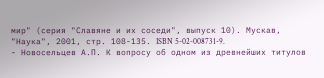мир" (серия "Славяне и их соседи", выпуск 10). Мускав, "Наука", 2001, стр. 108-135. ISBN 5-02-008731-9.
- Новосельцев А.П. К вопросу об одном из древнейших титулов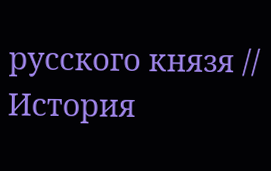русского князя // История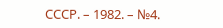СССР. – 1982. – №4.